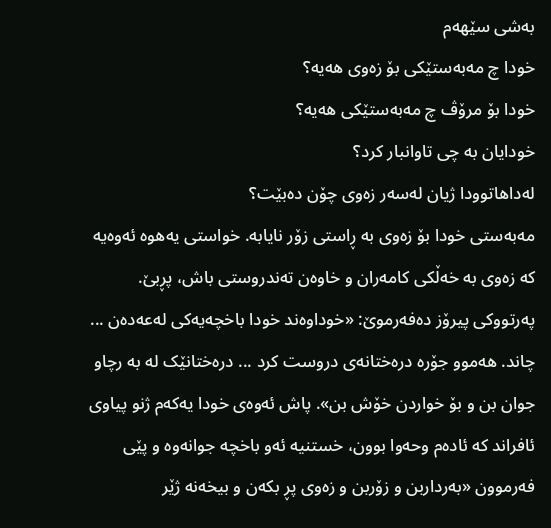بەشی سێهەم
خودا چ مەبەستێکی بۆ زەوی هەیە؟
خودا بۆ مرۆڤ چ مەبەستێکی هەیە؟
خودایان بە چی تاوانبار کرد؟
لەداهاتوودا ژیان لەسەر زەوی چۆن دەبێت؟
مەبەستی خودا بۆ زەوی بە ڕاستی زۆر نایابە. خواستی یەهوە ئەوەیە کە زەوی بە خەڵکی کامەران و خاوەن تەندروستی باش، پڕبێ. پەرتووکی پیرۆز دەفەرموێ: «خوداوەند خودا باخچەیەکی لەعەدەن ... چاند. هەموو جۆرە درەختانەی دروست کرد ... درەختانێک لە بە رچاو جوان بن و بۆ خواردن خۆش بن». پاش ئەوەی خودا یەکەم ژنو پیاوی ئافراند کە ئادەم وحەوا بوون، خستنیە ئەو باخچە جوانەوە و پێی فەرموون «بەرداربن و زۆربن و زەوی پڕ بکەن و بیخەنە ژێر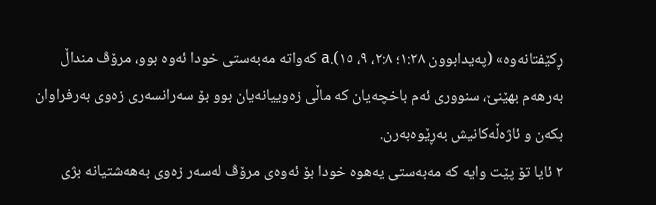ڕکێفتانەوە» (پەیدابوون ١:٢٨؛ ٢:٨، ٩، ١٥).a کەواتە مەبەستی خودا ئەوە بوو، مرۆڤ منداڵ بەرهەم بهێنێ، سنووری ئەم باخچەیان کە ماڵی زەوییانەیان بوو بۆ سەرانسەری زەوی بەرفراوان بکەن و ئاژەڵەکانیش بەڕێوەبەرن.
٢ ئایا تۆ پێت وایە کە مەبەستی یەهوە خودا بۆ ئەوەی مرۆڤ لەسەر زەوی بەهەشتیانە بژی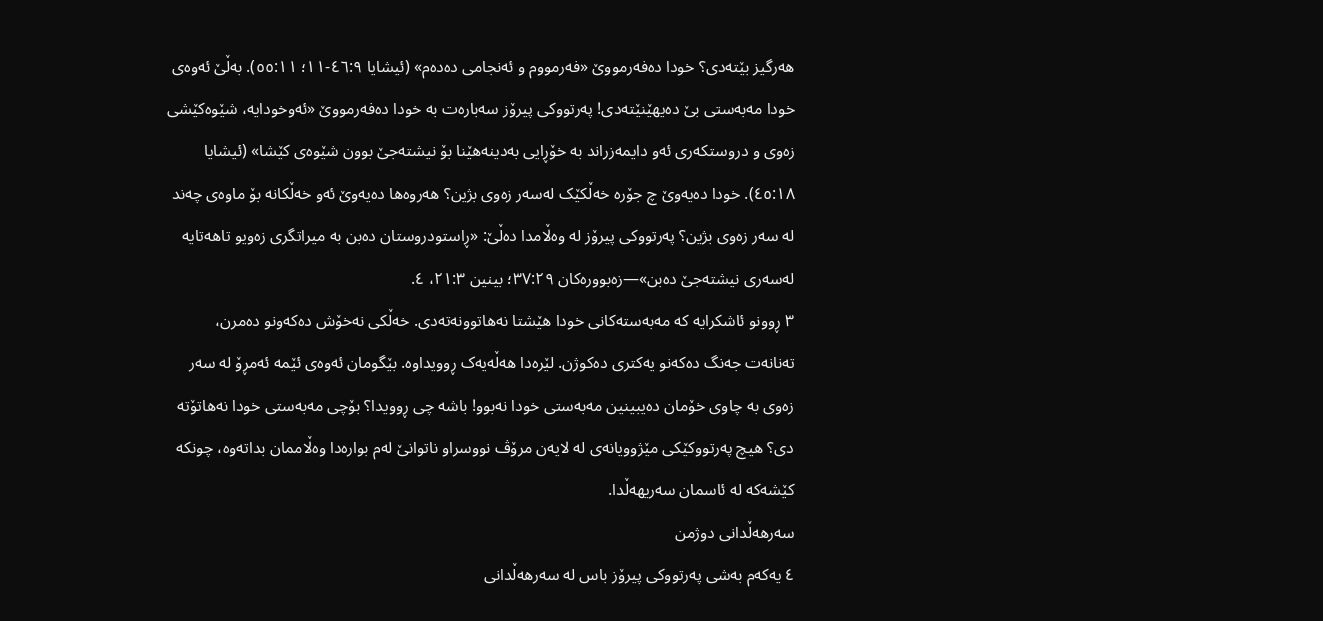هەرگیز بێتەدی؟ خودا دەفەرمووێ «فەرمووم و ئەنجامی دەدەم» (ئیشایا ٤٦:٩-١١؛ ٥٥:١١). بەڵێ ئەوەی خودا مەبەستی بێ دەیهێنێتەدی! پەرتووکی پیرۆز سەبارەت بە خودا دەفەرمووێ «ئەوخودایە، شێوەکێشی زەوی و دروستکەری ئەو دایمەزراند بە خۆڕایی بەدینەهێنا بۆ نیشتەجێ بوون شێوەی کێشا» (ئیشایا ٤٥:١٨). خودا دەیەوێ چ جۆرە خەڵکێک لەسەر زەوی بژین؟ هەروەها دەیەوێ ئەو خەڵکانە بۆ ماوەی چەند لە سەر زەوی بژین؟ پەرتووکی پیرۆز لە وەڵامدا دەڵێ: «ڕاستودروستان دەبن بە میراتگری زەویو تاهەتایە لەسەری نیشتەجێ دەبن»—زەبوورەکان ٣٧:٢٩؛ بینین ٢١:٣، ٤.
٣ ڕوونو ئاشکرایە کە مەبەستەکانی خودا هێشتا نەهاتوونەتەدی. خەڵکی نەخۆش دەکەونو دەمرن، تەنانەت جەنگ دەکەنو یەکتری دەکوژن. لێرەدا هەڵەیەک ڕوویداوە. بێگومان ئەوەی ئێمە ئەمڕۆ لە سەر زەوی بە چاوی خۆمان دەیبینین مەبەستی خودا نەبوو! باشە چی ڕوویدا؟ بۆچی مەبەستی خودا نەهاتۆتە دی؟ هیچ پەرتووکێکی مێژوویانەی لە لایەن مرۆڤ نووسراو ناتوانێ لەم بوارەدا وەڵاممان بداتەوە، چونکە کێشەکە لە ئاسمان سەریهەڵدا.
سەرهەڵدانی دوژمن
٤ یەکەم بەشی پەرتووکی پیرۆز باس لە سەرهەڵدانی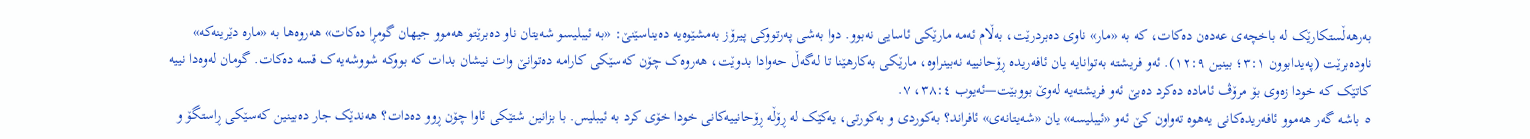بەرهەڵستکارێک لە باخچەی عەدەن دەکات، کە بە «مار» ناوی دەبردرێت، بەڵام ئەمە مارێکی ئاسایی نەبوو. دوا بەشی پەرتووکی پیرۆز بەمشێوەیە دەیناسێنێ: «بە ئیبلیسو شەیتان ناو دەبرێتو هەموو جیهان گومڕا دەکات» هەروەها بە «مارە دێرینەکە» ناودەبرێت (پەیدابوون ٣:١؛ بینین ١٢:٩). ئەو فریشتە بەتوانایە یان ئافەریدە ڕۆحانییە نەبینراوە، مارێکی بەکارهێنا تا لەگەڵ حەوادا بدوێت، هەروەک چۆن کەسێکی کارامە دەتوانێ وات نیشان بدات کە بووکە شووشەیەک قسە دەکات. گومان لەوەدا نییە کاتێک کە خودا زەوی بۆ مرۆڤ ئامادە دەکرد دەبێ ئەو فریشتەیە لەوێ بووبێت—ئەیوب ٣٨:٤، ٧.
٥ باشە گەر هەموو ئافەریدەکانی یەهوە تەواون کێ ئەو «ئیبلیسە» یان «شەیتانەی» ئافراند؟ بەکوردی و بەکورتی، یەکێک لە ڕۆڵە ڕۆحانییەکانی خودا خۆی کرد بە ئیبلیس. با بزانین شتێکی ئاوا چۆن ڕوو دەدات؟ هەندێک جار دەبینین کەسێکی ڕاستگۆ و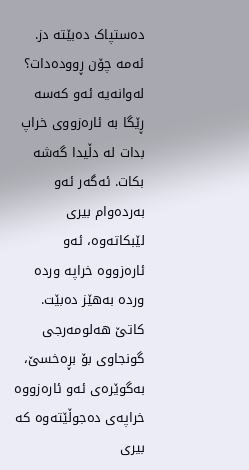دەستپاک دەبێتە دز. ئەمە چۆن ڕوودەدات؟ لەوانەیە ئەو کەسە ڕێگا بە ئارەزووی خراپ بدات لە دڵیدا گەشە بکات. ئەگەر ئەو بەردەوام بیری لێبکاتەوە، ئەو ئارەزووە خراپە وردە وردە بەهێز دەبێت. کاتێ هەلومەرجی گونجاوی بۆ بڕەخسێ، بەگوێرەی ئەو ئارەزووە خراپەی دەجوڵێتەوە کە بیری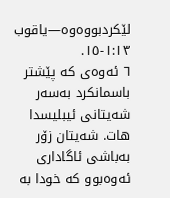لێکردبووەوە—یاقوب ١:١٣-١٥.
٦ ئەوەی کە پێشتر باسمانکرد بەسەر شەیتانی ئیبلیسدا هات. شەیتان زۆر بەباشی ئاگاداری ئەوەبوو کە خودا بە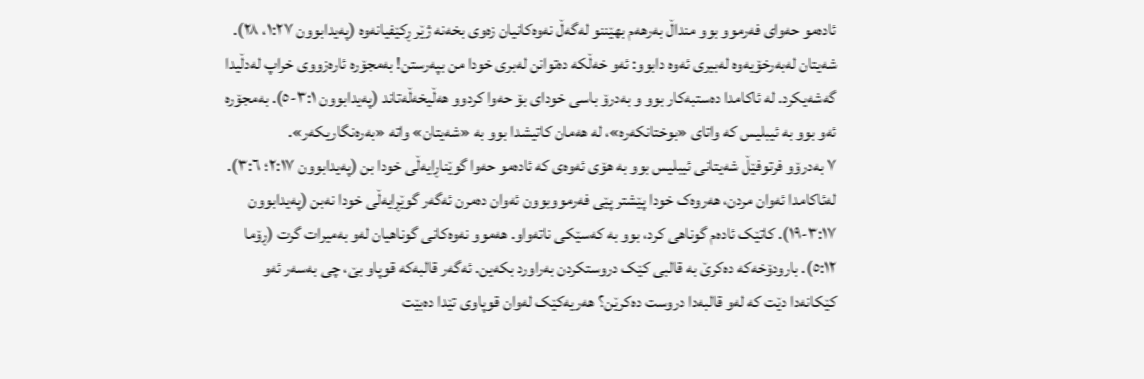ئادەمو حەوای فەرموو بوو منداڵ بەرهەم بهێننو لەگەڵ نەوەکانیان زەوی بخەنە ژێر ڕکێفیانەوە (پەیدابوون ١:٢٧، ٢٨). شەیتان لەبەرخۆیەوە لەبیری ئەوە دابوو: ئەو خەڵکە دەتوانن لەبری خودا من بپەرستن! بەمجۆرە ئارەزووی خراپ لەدڵیدا گەشەیکرد. لە ئاکامدا دەستبەکار بوو و بەدرۆ باسی خودای بۆ حەوا کردوو هەڵیخەڵەتاند (پەیدابوون ٣:١-٥). بەمجۆرە ئەو بوو بە ئیبلیس کە واتای «بوختانکەرە»، لە هەمان کاتیشدا بوو بە «شەیتان» واتە «بەرەنگاریکەر».
٧ بەدرۆو فرتوفێڵ شەیتانی ئیبلیس بوو بە هۆی ئەوەی کە ئادەمو حەوا گوێناڕایەڵی خودا بن (پەیدابوون ٢:١٧؛ ٣:٦). لەئاکامدا ئەوان مردن، هەروەک خودا پێشتر پێی فەرمووبوون ئەوان دەمرن ئەگەر گوێڕایەڵی خودا نەبن (پەیدابوون ٣:١٧-١٩). کاتێک ئادەم گوناهی کرد، بوو بە کەسێکی ناتەواو. هەموو نەوەکانی گوناهیان لەو بەمیرات گرت (ڕۆما ٥:١٢). بارودۆخەکە دەکرێ بە قالبی کێک دروستکردن بەراورد بکەین. ئەگەر قالبەکە قوپاو بێ، چی بەسەر ئەو کێکانەدا دێت کە لەو قالبەدا دروست دەکرێن؟ هەریەکێک لەوان قوپاوی تێدا دەبێت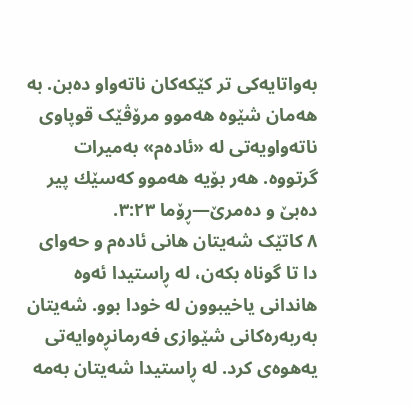بەواتایەکی تر کێکەکان ناتەواو دەبن. بە هەمان شێوە هەموو مرۆڤێک قوپاوی ناتەواویەتی لە «ئادەم» بەمیرات گرتووە. هەر بۆیە هەموو کەسێك پیر دەبێ و دەمرێ—ڕۆما ٣:٢٣.
٨ کاتێک شەیتان هانی ئادەم و حەوای دا تا گوناه بکەن، لە ڕاستیدا ئەوە هاندانی یاخیبوون لە خودا بوو. شەیتان بەربەرەکانی شێوازی فەرمانڕەوایەتی یەهوەی کرد. لە ڕاستیدا شەیتان بەمە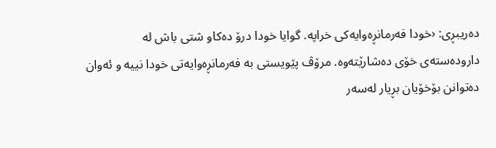دەریبڕی: ‹خودا فەرمانڕەوایەکی خراپە. گوایا خودا درۆ دەکاو شتی باش لە دارودەستەی خۆی دەشارێتەوە. مرۆڤ پێویستی بە فەرمانڕەوایەتی خودا نییە و ئەوان دەتوانن بۆخۆیان بڕیار لەسەر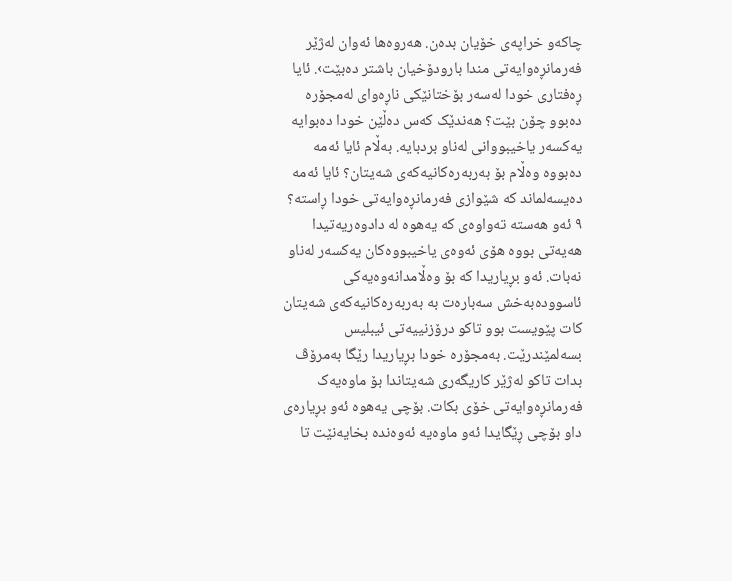چاکەو خراپەی خۆیان بدەن. هەروەها ئەوان لەژێر فەرمانڕەوایەتی مندا بارودۆخیان باشتر دەبێت›. ئایا ڕەفتاری خودا لەسەر بۆختانێکی ناڕەوای لەمجۆرە دەبوو چۆن بێت؟ هەندێک کەس دەڵێن خودا دەبوایە یەکسەر یاخیبووانی لەناو بردبایە. بەڵام ئایا ئەمە دەبووە وەڵام بۆ بەربەرەکانیەکەی شەیتان؟ ئایا ئەمە دەیسەلماند کە شێوازی فەرمانڕەوایەتی خودا ڕاستە؟
٩ ئەو هەستە تەواوەی کە یەهوە لە دادوەریەتیدا هەیەتی بووە هۆی ئەوەی یاخیبووەکان یەکسەر لەناو نەبات. ئەو بڕیاریدا کە بۆ وەڵامدانەوەیەکی ئاسوودەبەخش سەبارەت بە بەربەرەکانیەکەی شەیتان کات پێویست بوو تاکو درۆزنییەتی ئیبلیس بسەلمێندرێت. بەمجۆرە خودا بڕیاریدا رێگا بەمرۆڤ بدات تاکو لەژێر کاریگەری شەیتاندا بۆ ماوەیەک فەرمانڕەوایەتی خۆی بکات. بۆچی یەهوە ئەو بڕیارەی داو بۆچی ڕێگایدا ئەو ماوەیە ئەوەندە بخایەنێت تا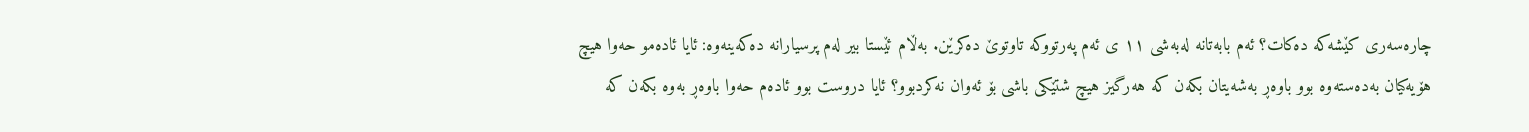چارەسەری کێشەکە دەکات؟ ئەم بابەتانە لەبەشی ١١ ی ئەم پەرتووکە تاوتوێ دەکرێن. بەڵام ئێستا بیر لەم پرسیارانە دەکەینەوە: ئایا ئادەمو حەوا هیچ هۆیەکیان بەدەستەوە بوو باوەڕ بەشەیتان بکەن کە هەرگیز هیچ شتێکی باشی بۆ ئەوان نەکردبوو؟ ئایا دروست بوو ئادەم حەوا باوەڕ بەوە بکەن کە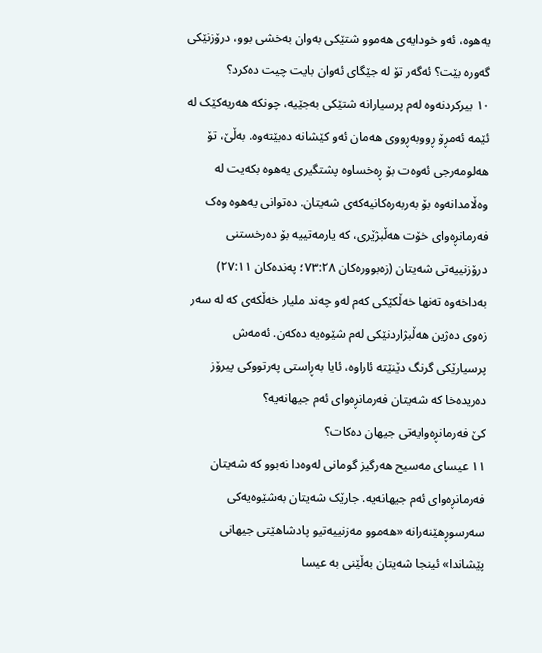یەهوە، ئەو خودایەی هەموو شتێکی بەوان بەخشی بوو، درۆزنێکی گەورە بێت؟ ئەگەر تۆ لە جێگای ئەوان بایت چیت دەکرد؟
١٠ بیرکردنەوە لەم پرسیارانە شتێکی بەجێیە، چونکە هەریەکێک لە ئێمە ئەمڕۆ ڕووبەڕووی هەمان ئەو کێشانە دەبێتەوە. بەڵێ، تۆ هەلومەرجی ئەوەت بۆ ڕەخساوە پشتگیری یەهوە بکەیت لە وەڵامدانەوە بۆ بەربەرەکانیەکەی شەیتان. دەتوانی یەهوە وەک فەرمانڕەوای خۆت هەڵبژێری، کە یارمەتییە بۆ دەرخستنی درۆزنییەتی شەیتان (زەبوورەکان ٧٣:٢٨؛ پەندەکان ٢٧:١١) بەداخەوە تەنها خەڵکێکی کەم لەو چەند ملیار خەڵکەی کە لە سەر زەوی دەژین هەڵبژاردنێکی لەم شێوەیە دەکەن. ئەمەش پرسیارێکی گرنگ دێنێتە ئاراوە، ئایا بەڕاستی پەرتووکی پیرۆز دەریدەخا کە شەیتان فەرمانڕەوای ئەم جیهانەیە؟
کێ فەرمانڕەوایەتی جیهان دەکات؟
١١ عیسای مەسیح هەرگیز گومانی لەوەدا نەبوو کە شەیتان فەرمانڕەوای ئەم جیهانەیە. جارێک شەیتان بەشێوەیەکی سەرسوڕهێنەرانە «هەموو مەزنییەتیو پادشاهێتی جیهانی پێشاندا» ئینجا شەیتان بەڵێنی بە عیسا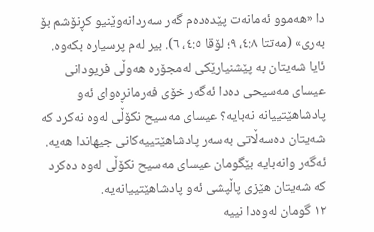دا «هەموو ئەمانەت پێدەدەم گەر سەردانەوێنیو کڕنۆشم بۆ بەری» (مەتتا ٤:٨، ٩؛ لۆقا ٤:٥، ٦). بیر لەم پرسیارە بکەوە. ئایا شەیتان بە پێشنیارێکی لەمجۆرە هەوڵی فریودانی عیسای مەسیحی دەدا ئەگەر خۆی فەرمانڕەوای ئەو پادشاهێتییانە نەبایە؟ عیسای مەسیح نکۆڵی لەوە نەکرد کە شەیتان دەسەڵاتی بەسەر پادشاهێتییەکانی جیهاندا هەیە. ئەگەر وانەبایە بێگومان عیسای مەسیح نکۆڵی لەوە دەکرد کە شەیتان هێزی پاڵپشی ئەو پادشاهێتییانەیە.
١٢ گومان لەوەدا نییە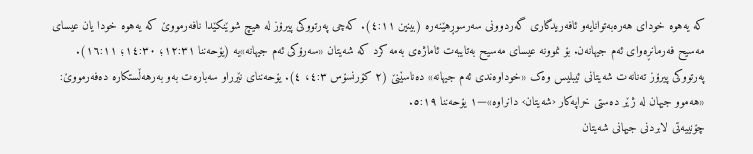کە یەهوە خودای هەرەبەتوانایەو ئافەریدگاری گەردوونی سەرسوڕهێنەرە (بینین ٤:١١). کەچی پەرتووکی پیرۆز لە هیچ شوێنکێدا نافەرمووێ کە یەهوە خودا یان عیسای مەسیح فەرمانڕەوای ئەم جیهانەن. بۆ نموونە عیسای مەسیح بەتایبەت ئاماژەی بەمە کرد کە شەیتان «سەرۆکی ئەم جیهانە»یە (یۆحەننا ١٢:٣١؛ ١٤:٣٠؛ ١٦:١١). پەرتووکی پیرۆز تەنانەت شەیتانی ئیبلیس وەک «خوداوەندی ئەم جیهانە» دەناسێنێ (٢ کۆرنسۆس ٤:٣، ٤). یۆحەننای نێرراو سەبارەت بەو بەرهەڵستکارە دەفەرمووێ: «هەموو جیهان لە ژێر دەستی خراپەکار ‹شەیتان› دانراوە»—١ یۆحەننا ٥:١٩.
چۆنییەتی لابردنی جیهانی شەیتان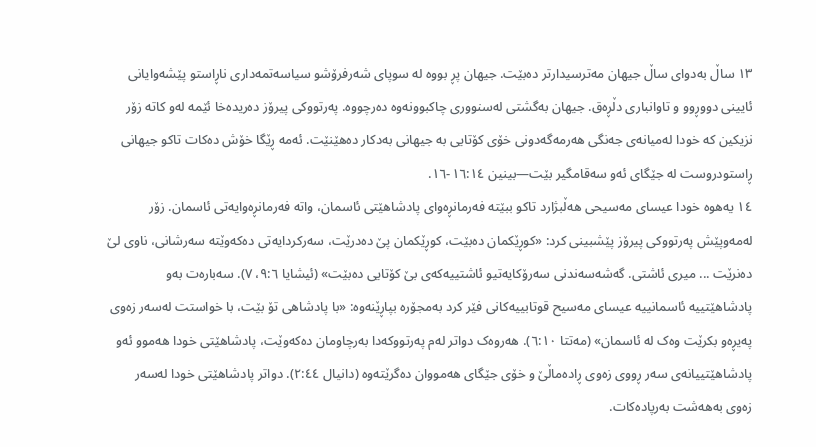١٣ ساڵ بەدوای ساڵ جیهان مەترسیدارتر دەبێت. جیهان پڕ بووە لە سوپای شەرفرۆشو سیاسەتمەداری ناڕاستو پێشەوایانی ئایینی دووڕوو و تاوانباری دڵڕەق. جیهان بەگشتی لەسنووری چاکبوونەوە دەرچووە. پەرتووکی پیرۆز دەریدەخا ئێمە لەو کاتە زۆر نزیکین کە خودا لەمیانەی جەنگی هەرمەگەدونی خۆی کۆتایی بە جیهانی بەدکار دەهێنێت. ئەمە ڕێگا خۆش دەکات تاکو جیهانی ڕاستودروست لە جێگای ئەو سەقامگیر بێت—بینین ١٦:١٤-١٦.
١٤ یەهوە خودا عیسای مەسیحی هەڵبژارد تاکو ببێتە فەرمانڕەوای پادشاهێتی ئاسمان، واتە فەرمانڕەوایەتی ئاسمان. زۆر لەمەوپێش پەرتووکی پیرۆز پێشبینی کرد: «کوڕێکمان دەبێت، کوڕێکمان پێ دەدرێت، سەرکردایەتی دەکەوێتە سەرشانی، ناوی لێ دەنرێت ... میری ئاشتی. گەشەسەندنی سەرۆکایەتیو ئاشتییەکەی بێ کۆتایی دەبێت» (ئیشایا ٩:٦، ٧). سەبارەت بەو پادشاهێتییە ئاسمانییە عیسای مەسیح قوتابییەکانی فێر کرد بەمجۆرە بپاڕێنەوە: «با پادشاهی تۆ بێت، با خواستت لەسەر زەوی پەیڕەو بکرێت وەک لە ئاسمان» (مەتتا ٦:١٠). هەروەک دواتر لەم پەرتووکەدا بەرچاومان دەکەوێت، پادشاهێتی خودا هەموو ئەو پادشاهێتییانەی سەر ڕووی زەوی ڕادەماڵێ و خۆی جێگای هەمووان دەگرێتەوە (دانیال ٢:٤٤). دواتر پادشاهێتی خودا لەسەر زەوی بەهەشت بەرپادەکات.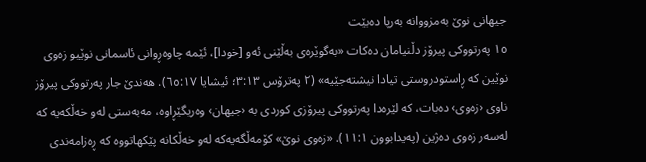جیهانی نوێ بەمزووانە بەرپا دەبێت
١٥ پەرتووکی پیرۆز دڵنیامان دەکات «بەگوێرەی بەڵێنی ئەو [خودا]، ئێمە چاوەڕوانی ئاسمانی نوێیو زەوی نوێین کە ڕاستودروستی تیادا نیشتەجێیە» (٢ پەترۆس ٣:١٣؛ ئیشایا ٦٥:١٧). هەندێ جار پەرتووکی پیرۆز ناوی ‹زەوی› دەبات، کە لێرەدا پەرتووکی پیرۆزی کوردی بە ‹جیهان› وەریگێڕاوە، مەبەستی لەو خەڵکەیە کە لەسەر زەوی دەژین (پەیدابوون ١١:١). «زەوی نوێ» کۆمەڵگەیەکە لەو خەڵکانە پێکهاتووە کە ڕەزامەندی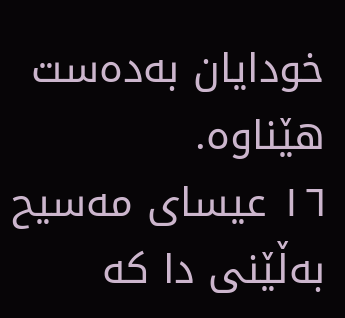خودایان بەدەست هێناوە.
١٦ عیسای مەسیح بەڵێنی دا کە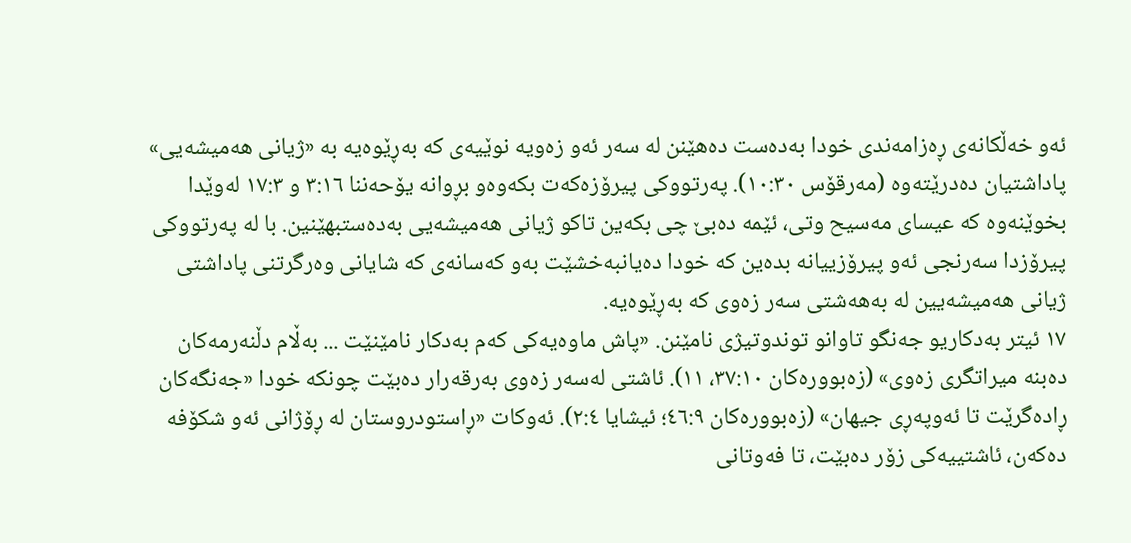ئەو خەڵکانەی ڕەزامەندی خودا بەدەست دەهێنن لە سەر ئەو زەویە نوێیەی کە بەڕێوەیە بە «ژیانی هەمیشەیی» پاداشتیان دەدرێتەوە (مەرقۆس ١٠:٣٠). پەرتووکی پیرۆزەکەت بکەوەو بڕوانە یۆحەننا ٣:١٦ و ١٧:٣ لەوێدا بخوێنەوە کە عیسای مەسیح وتی، ئێمە دەبێ چی بکەین تاکو ژیانی هەمیشەیی بەدەستبهێنین. با لە پەرتووکی پیرۆزدا سەرنجی ئەو پیرۆزییانە بدەین کە خودا دەیانبەخشێت بەو کەسانەی کە شایانی وەرگرتنی پاداشتی ژیانی هەمیشەیین لە بەهەشتی سەر زەوی کە بەڕێوەیە.
١٧ ئیتر بەدکاریو جەنگو تاوانو توندوتیژی نامێنن. «پاش ماوەیەکی کەم بەدکار نامێنێت ... بەڵام دڵنەرمەکان دەبنە میراتگری زەوی» (زەبوورەکان ٣٧:١٠، ١١). ئاشتی لەسەر زەوی بەرقەرار دەبێت چونکە خودا «جەنگەکان ڕادەگرێت تا ئەوپەڕی جیهان» (زەبوورەکان ٤٦:٩؛ ئیشایا ٢:٤). ئەوکات «ڕاستودروستان لە ڕۆژانی ئەو شکۆفە دەکەن، ئاشتییەکی زۆر دەبێت، تا فەوتانی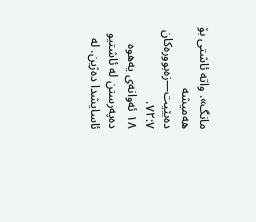مانگ». واتە ئاشتی بۆ هەمیشە دەبێیت—زەبوورەکان ٧٢:٧.
١٨ ئەوانەی یەهوە دەپەرستن لە ئاشتیو ئاسایشدا دەژین. لە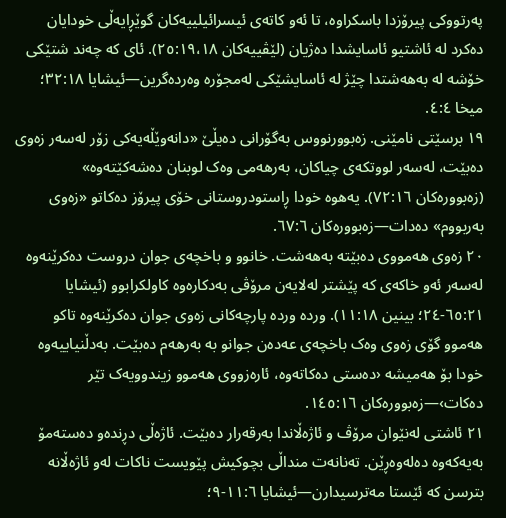پەرتووکی پیرۆزدا باسکراوە، تا ئەو کاتەی ئیسرائیلییەکان گوێڕایەڵی خودایان دەکرد لە ئاشتیو ئاسایشدا دەژیان (لێڤییەکان ٢٥:١٩،١٨). ئای کە چەند شتێکی خۆشە لە بەهەشتدا چێژ لە ئاسایشێکی لەمجۆرە وەردەگرین—ئیشایا ٣٢:١٨؛ میخا ٤:٤.
١٩ برسێتی نامێنی. زەبوورنووس بەگۆرانی دەیڵێ «دانەوێڵەیەکی زۆر لەسەر زەوی دەبێت، لەسەر لووتکەی چیاکان، بەرهەمی وەک لوبنان دەشەکێتەوە» (زەبوورەکان ٧٢:١٦). یەهوە خودا ڕاستودروستانی خۆی پیرۆز دەکاتو «زەوی بەربووم» دەدات—زەبوورەکان ٦٧:٦.
٢٠ زەوی هەمووی دەبێتە بەهەشت. خانوو و باخچەی جوان دروست دەکرێنەوە لەسەر ئەو خاکەی کە پێشتر لەلایەن مرۆڤی بەدکارەوە کاولکرابوو (ئیشایا ٦٥:٢١-٢٤؛ بینین ١١:١٨). وردە وردە پارچەکانی زەوی جوان دەکرێنەوە تاکو هەموو گۆی زەوی وەک باخچەی عەدەن جوانو بە بەرهەم دەبێت. بەدڵنیاییەوە خودا بۆ هەمیشە ‹دەستی دەکاتەوە، ئارەزووی هەموو زیندوویەک تێر دەکات›—زەبوورەکان ١٤٥:١٦.
٢١ ئاشتی لەنێوان مرۆڤ و ئاژەڵاندا بەرقەرار دەبێت. ئاژەڵی دڕندەو دەستەمۆ بەیەکەوە دەلەوەڕێن. تەنانەت منداڵی بچوکیش پێویست ناکات لەو ئاژەڵانە بترسن کە ئێستا مەترسیدارن—ئیشایا ١١:٦-٩؛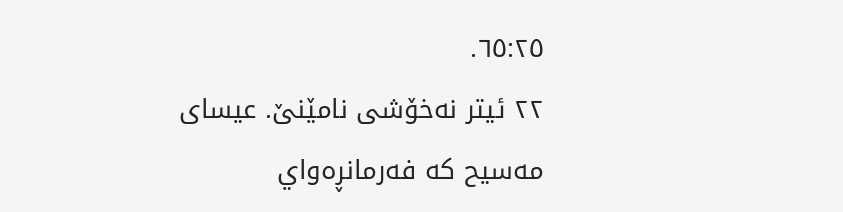٦٥:٢٥.
٢٢ ئیتر نەخۆشی نامێنێ. عیسای مەسیح کە فەرمانڕەواي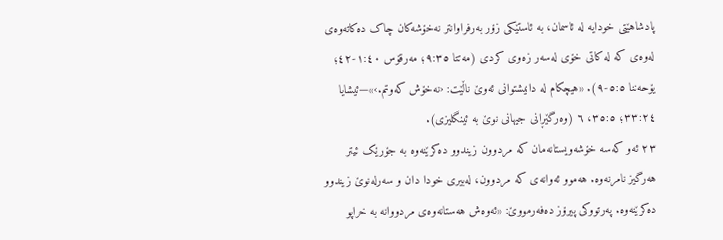پادشاهێتی خودایە لە ئاسمان، بە ئاستێکی زۆر بەرفراوانتر نەخۆشەکان چاک دەکاتەوەی لەوەی کە لە کاتی خۆی لەسەر زەوی کردی (مەتتا ٩:٣٥؛ مەرقۆس ١:٤٠-٤٢؛ یۆحەننا ٥:٥-٩). «هیچکام لە دانیشتوانی ئەوێ ناڵێت: ‹نەخۆش کەوتم.›»—ئیشایا ٣٣:٢٤؛ ٣٥:٥، ٦ (وەرگێڕانی جیهانی نوێ بە ئینگلیزی).
٢٣ ئەو کەسە خۆشەویستانەمان کە مردوون زیندوو دەکرێنەوە بە جۆرێک ئیتر هەرگیز نامرنەوە. هەموو ئەوانەی کە مردوون، لەبیری خودا دان و سەرلەنوێ زیندوو دەکرێنەوە. پەرتووکی پیرۆز دەفەرمووێ: «ئەوەش هەستانەوەی مردووانە بە خراپو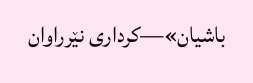باشیان»—کرداری نێرراوان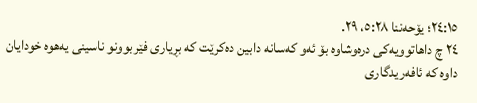٢٤:١٥؛ یۆحەننا ٥:٢٨، ٢٩.
٢٤ چ داهاتوویەکی درەوشاوە بۆ ئەو کەسانە دابین دەکرێت کە بڕیاری فێربوونو ناسینی یەهوە خودایان داوە کە ئافەریدگاری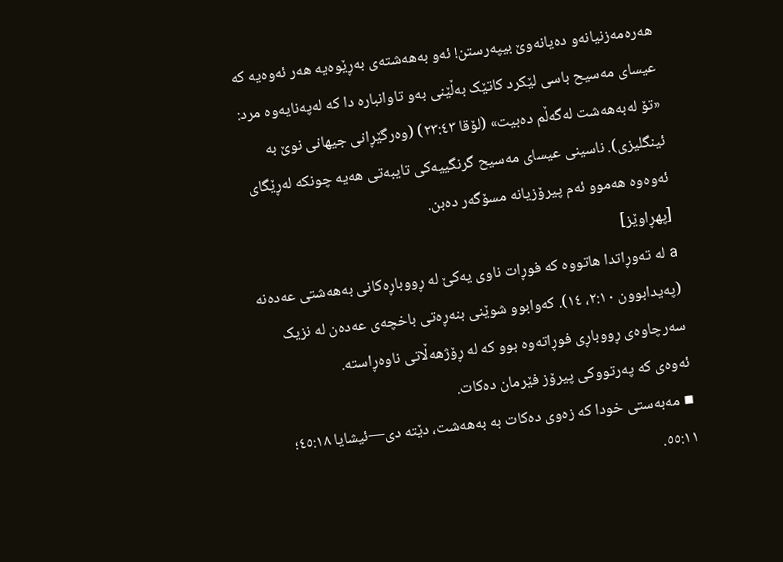هەرەمەزنیانەو دەیانەوێ بیپەرستن! ئەو بەهەشتەی بەڕێوەیە هەر ئەوەیە کە عیسای مەسیح باسی لێکرد کاتێک بەڵێنی بەو تاوانبارە دا کە لەپەنایەوە مرد: «تۆ لەبەهەشت لەگەڵم دەبیت» (لۆقا ٢٣:٤٣) (وەرگێڕانی جیهانی نوێ بە ئینگلیزی). ناسینی عیسای مەسیح گرنگییەکی تایبەتی هەیە چونکە لەڕێگای ئەوەوە هەموو ئەم پیرۆزیانە مسۆگەر دەبن.
[پهڕاوێز]
a لە تەوڕاتدا هاتووە کە فوڕات ناوی یەکێ لە ڕووباڕەکانی بەهەشتی عەدەنە (پەیدابوون ٢:١٠، ١٤). کەوابوو شوێنی بنەڕەتی باخچەی عەدەن لە نزیک سەرچاوەی ڕووباڕی فوڕاتەوە بوو کە لە ڕۆژهەڵاتی ناوەڕاستە.
ئەوەی کە پەرتووکی پیرۆز فێرمان دەکات.
▪ مەبەستی خودا کە زەوی دەکات بە بەهەشت، دێتە دی—ئیشایا ٤٥:١٨؛ ٥٥:١١.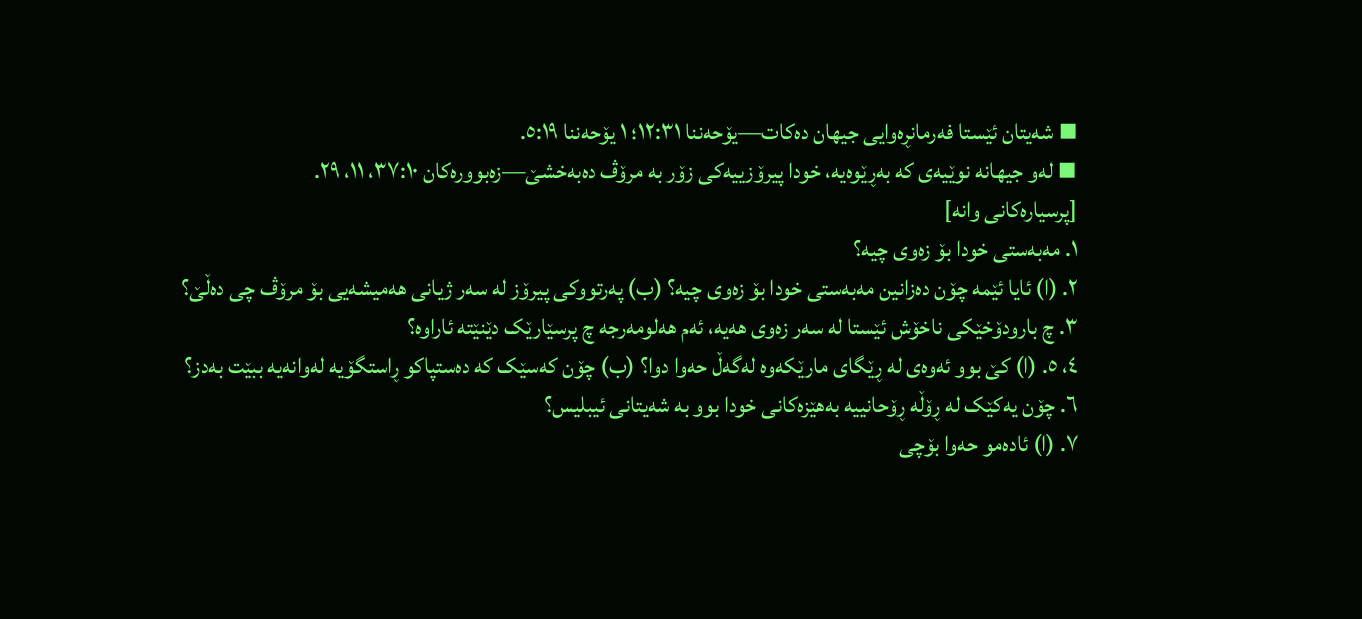▪ شەیتان ئێستا فەرمانڕەوایی جیهان دەکات—یۆحەننا ١٢:٣١؛ ١ یۆحەننا ٥:١٩.
▪ لەو جیهانە نوێیەی کە بەڕێوەیە، خودا پیرۆزییەکی زۆر بە مرۆڤ دەبەخشێ—زەبوورەکان ٣٧:١٠، ١١، ٢٩.
[پرسیارەکانی وانە]
١. مەبەستی خودا بۆ زەوی چیە؟
٢. (ا) ئایا ئێمە چۆن دەزانین مەبەستی خودا بۆ زەوی چیە؟ (ب) پەرتووکی پیرۆز لە سەر ژیانی هەمیشەیی بۆ مرۆڤ چی دەڵێ؟
٣. چ بارودۆخێکی ناخۆش ئێستا لە سەر زەوی هەیە، ئەم هەلومەرجە چ پرسێارێک دێنێتە ئاراوە؟
٤، ٥. (ا) کێ بوو ئەوەی لە ڕێگای مارێکەوە لەگەڵ حەوا دوا؟ (ب) چۆن کەسێک کە دەستپاکو ڕاستگۆیە لەوانەیە ببێت بەدز؟
٦. چۆن یەکێک لە ڕۆڵە ڕۆحانییە بەهێزەکانی خودا بوو بە شەیتانی ئیبلیس؟
٧. (ا) ئادەمو حەوا بۆچی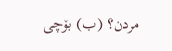مردن؟ (ب) بۆچی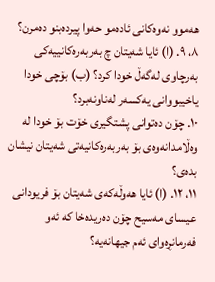هەموو نەوەکانی ئادەمو حەوا پیردەبنو دەمرن؟
٨، ٩. (ا) ئایا شەیتان چ بەربەرەکانییەکی بەرچاوی لەگەڵ خودا کرد؟ (ب) بۆچی خودا یاخیبووانی یەکسەر لەناونەبرد؟
١٠. چۆن دەتوانی پشتگیری خۆت بۆ خودا لە وەڵامدانەوەی بۆ بەربەرەکانیەتی شەیتان نیشان بدەی؟
١١، ١٢. (ا) ئایا هەوڵەکەی شەیتان بۆ فریودانی عیسای مەسیح چۆن دەریدەخا کە ئەو فەرمانڕەوای ئەم جیهانەیە؟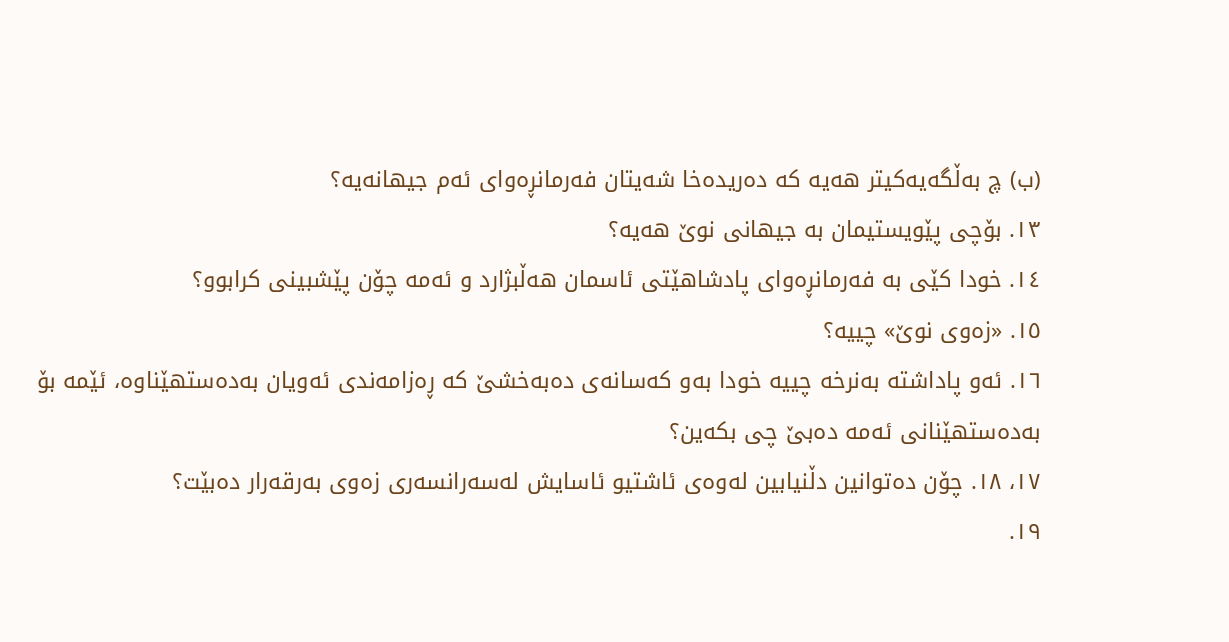(ب) چ بەڵگەیەکیتر هەیە کە دەریدەخا شەیتان فەرمانڕەوای ئەم جیهانەیە؟
١٣. بۆچی پێویستیمان بە جیهانی نوێ هەیە؟
١٤. خودا کێی بە فەرمانڕەوای پادشاهێتی ئاسمان هەڵبژارد و ئەمە چۆن پێشبینی کرابوو؟
١٥. «زەوی نوێ» چییە؟
١٦. ئەو پاداشتە بەنرخە چییە خودا بەو کەسانەی دەبەخشێ کە ڕەزامەندی ئەویان بەدەستهێناوە، ئێمە بۆ بەدەستهێنانی ئەمە دەبێ چی بکەین؟
١٧، ١٨. چۆن دەتوانین دڵنیابین لەوەی ئاشتیو ئاسایش لەسەرانسەری زەوی بەرقەرار دەبێت؟
١٩.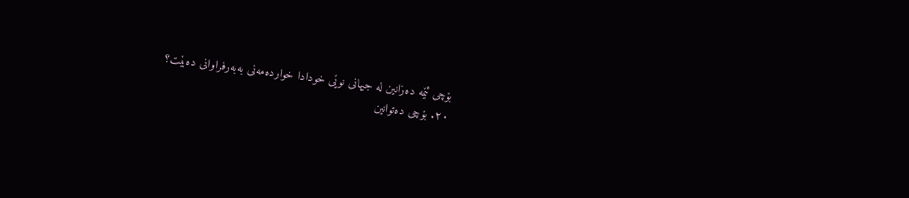بۆچی ئێمە دەزانین لە جیهانی نوێی خودادا خواردەمەنی بەبەرفراوانی دەبێت؟
٢٠. بۆچی دەتوانین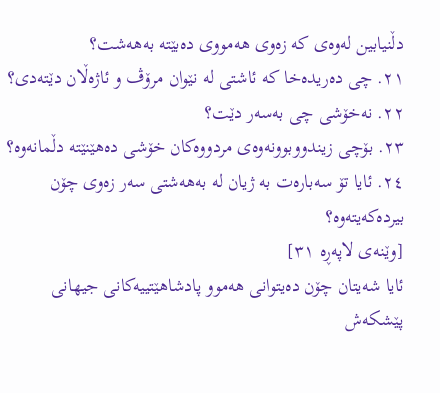دڵنیابین لەوەی کە زەوی هەمووی دەبێتە بەهەشت؟
٢١. چی دەریدەخا کە ئاشتی لە نێوان مرۆڤ و ئاژەڵان دێتەدی؟
٢٢. نەخۆشی چی بەسەر دێت؟
٢٣. بۆچی زیندووبوونەوەی مردووەکان خۆشی دەهێنێتە دڵمانەوە؟
٢٤. ئایا تۆ سەبارەت بە ژیان لە بەهەشتی سەر زەوی چۆن بیردەکەیتەوە؟
[وێنەی لاپەڕە ٣١]
ئایا شەیتان چۆن دەیتوانی هەموو پادشاهێتییەکانی جیهانی پێشکەش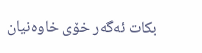بکات ئەگەر خۆی خاوەنیان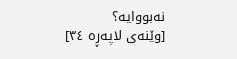نەبووایە؟
[وێنەی لاپەڕە ٣٤]